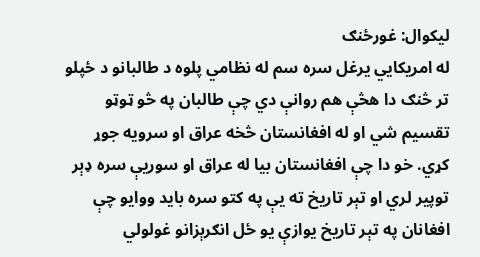ليکوال: غورځنګ
له امريکايي يرغل سره سم له نظامي پلوه د طالبانو د ځپلو تر څنګ دا هڅې هم روانې دي چې طالبان په څو ټوټو تقسيم شي او له افغانستان څخه عراق او سرويه جوړ کړي. خو دا چې افغانستان بيا له عراق او سوريې سره ډېر توپير لري او تېر تاريخ ته يې په کتو سره بايد ووايو چې افغانان په تېر تاريخ يوازې يو ځل انګرېزانو غولولي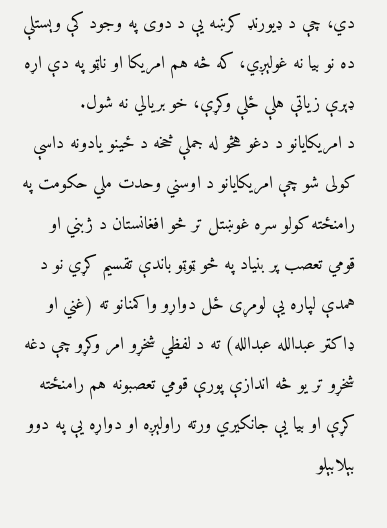دي، چې د ډيورنډ کرښه يې د دوی په وجود کې وېستلې ده نو بيا نه غولېږي، که څه هم امريکا او ناټو په دې اړه ډېرې زياتې هلې ځلې وکړې، خو بريالي نه شول.
د امريکايانو د دغو هڅو له جملې څخه د ځينو يادونه داسې کولی شو چې امريکايانو د اوسني وحدت ملي حکومت په رامنځته کولو سره غوښتل تر څو افغانستان د ژبني او قومي تعصب پر بنياد په څو ټوټو باندې تقسيم کړي نو د همدې لپاره يې لومړی ځل دواړو واکمنانو ته (غني او ډاکټر عبدالله عبدالله) ته د لفظي شخړو امر وکړو چې دغه شخړو تر يو څه اندازې پورې قومي تعصبونه هم رامنځته کړې او بيا يې جانکيري ورته راولېږه او دواړه يې په دوو بېلابېلو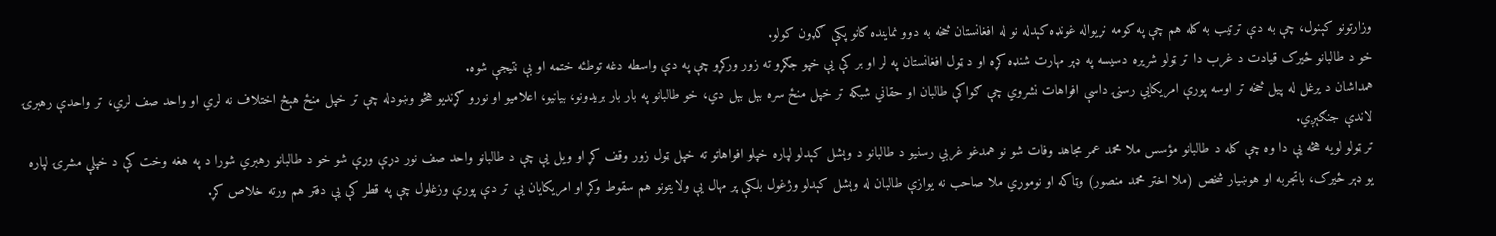وزارتونو کېنول، چې به دې ترتيب به کله هم چې په کومه نړيواله غونډه کېدله نو له افغانستان څخه به دوو نماينده ګانو پکې ګډون کولو.
خو د طالبانو ځيرک قيادت د غرب دا تر ټولو شريره دسيسه په ډېر مهارت شنډه کړه او د ټول افغانستان په لر او بر کې يې خپو جګړو ته زور ورکړو چې په دې واسطه دغه توطئه ختمه او بې نتيجې شوه.
همداشان د يرغل له پيل څخه تر اوسه پورې امريکايي رسنۍ داسې افواهات نشروي چې ګواکې طالبان او حقاني شبکه تر خپل منځ سره بېل بېل دي، خو طالبانو په بار بار بريدونو، بيانيو، اعلاميو او نورو ګړنديو هڅو وښودله چې تر خپل منځ هېڅ اختلاف نه لري او واحد صف لري، تر واحدې رهبرۍ لاندې جنګېږي.
تر ټولو لويه هڅه يې دا وه چې کله د طالبانو مؤسس ملا محمد عمر مجاهد وفات شو نو همدغو غربي رسنيو د طالبانو د وېشل کېدلو لپاره خپلو افواهاتو ته خپل ټول زور وقف کړ او ويل يې چې د طالبانو واحد صف نور دړې وړې شو خو د طالبانو رهبري شورا د په هغه وخت کې د خپلې مشرۍ لپاره يو ډېر ځيرک، باتجربه او هوښيار شخص (ملا اختر محمد منصور) وټاکه او نوموړي ملا صاحب نه يوازې طالبان له وېشل کېدلو وژغول بلکې پر مهال يې ولايتونو هم سقوط وکړ او امریکايان يې تر دې پورې وزغلول چې په قطر کې يې دفتر هم ورته خلاص کړ.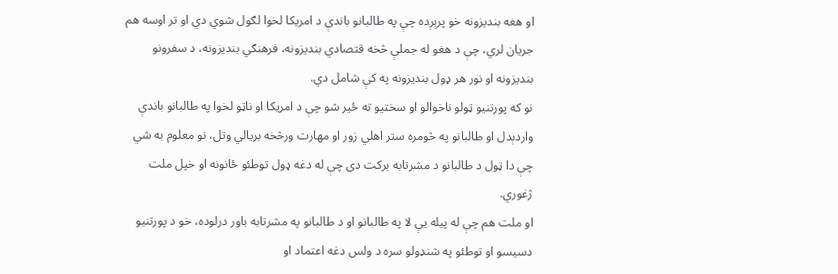او هغه بنديزونه خو پرېږده چې په طالبانو باندې د امریکا لخوا لګول شوي دي او تر اوسه هم جريان لري، چې د هغو له جملې څخه قتصادي بنديزونه، فرهنګي بنديزونه، د سفرونو بنديزونه او نور هر ډول بنديزونه په کې شامل دي.
نو که پورتنيو ټولو ناخوالو او سختيو ته ځير شو چې د امریکا او ناټو لخوا په طالبانو باندې واردېدل او طالبانو په څومره ستر اهلي زور او مهارت ورڅخه بريالي وتل، نو معلوم به شي چې دا ټول د طالبانو د مشرتابه برکت دی چې له دغه ډول توطئو ځانونه او خپل ملت ژغوري.
او ملت هم چې له پيله يې لا په طالبانو او د طالبانو په مشرتابه باور درلوده، خو د پورتنيو دسيسو او توطئو په شنډولو سره د ولس دغه اعتماد او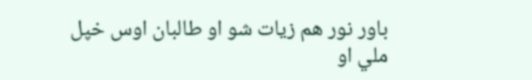باور نور هم زيات شو او طالبان اوس خپل ملي او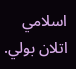اسلامي اتلان بولي.